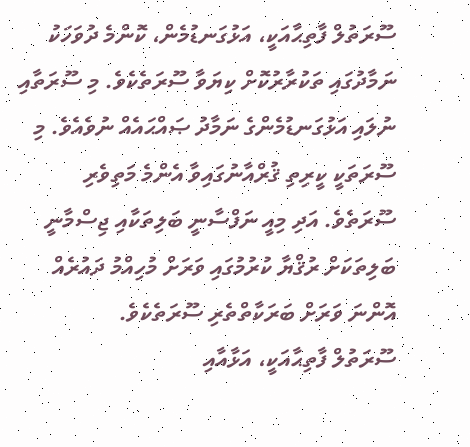ސޫރަތުލް ފާތިޙާއަކީ، އަޅުގަނޑުމެން، ކޮންމެ ދުވަހަކު ނަމާދުގައި ތަކުރާރުކޮށް ކިޔަވާ ސޫރަތެކެވެ. މި ސޫރަތާއި ނުލައި އަޅުގަނޑުމެންގެ ނަމާދު ޞައްޙައެއް ނުވެއެވެ. މި ސޫރަތަކީ ކީރިތި ޤުރްއާނުގައިވާ އެންމެ މަތިވެރި ސޫރަތެވެ. އަދި މިއީ ނަފްސާނީ ބަލިތަކާއި ޖިސްމާނީ ބަލިތަކަށް ރުޤްޔާ ކުރުމުގައި ވަރަށް މުހިއްމު ދައުރެއް އޮންނަ ވަރަށް ބަރަކާތްތެރި ސޫރަތެކެވެ.
ސޫރަތުލް ފާތިޙާއަކީ، އަޅާއާއި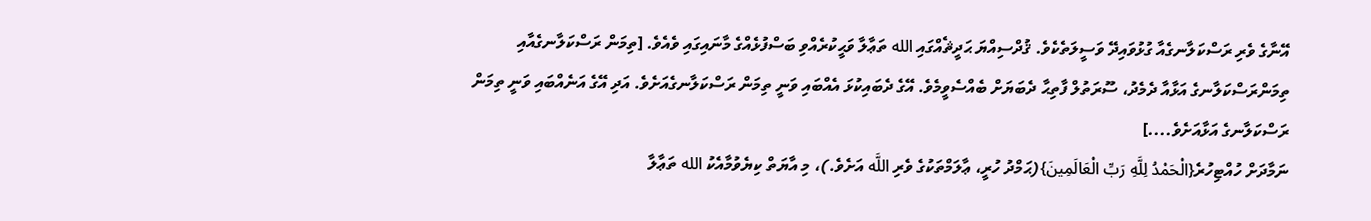އޭނާގެ ވެރި ރަސްކަލާނގެއާ ގުޅުވައިދޭ ވަސީލަތެކެވެ. ޤުދްސިއްޔަ ޙަދީޘެއްގައި الله ތަޢާލާ ވަޙީކުރެއްވި ބަސްފުޅެއްގެ މާނައިގައި ވެއެވެ. [ތިމަން ރަސްކަލާނގެއާއި ތިމަންރަސްކަލާނގެ އަޅާއާ ދެމެދު، ސޫރަތުލް ފާތިޙާ ދެބަޔަށް ބެއްސެވީމެވެ. އޭގެ ދެބައިކުޅަ އެއްބައި ވަނީ ތިމަން ރަސްކަލާނގެއަށެވެ. އަދި އޭގެ އަނެއްބައި ވަނީ ތިމަން ރަސްކަލާނގެ އަޅާއަށެވެ....]
ނަމާދަށް ހުއްޓިހުރެ{الْحَمْدُ لِلَّهِ رَبِّ الْعَالَمِينَ}(ޙަމްދު ހުރީ، ޢާލަމްތަކުގެ ވެރި اللَّه އަށެވެ.)، މި އާޔަތް ކިޔެވުމާއެކު الله ތަޢާލާ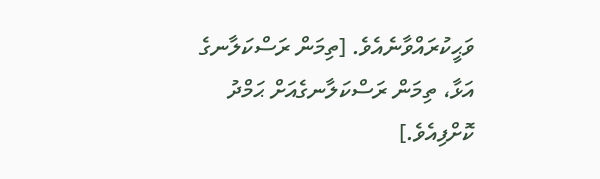ވަޙީކުރައްވާނެއެވެ. [ތިމަން ރަސްކަލާނގެ އަޅާ، ތިމަން ރަސްކަލާނގެއަށް ޙަމްދު ކޮށްފިއެވެ.]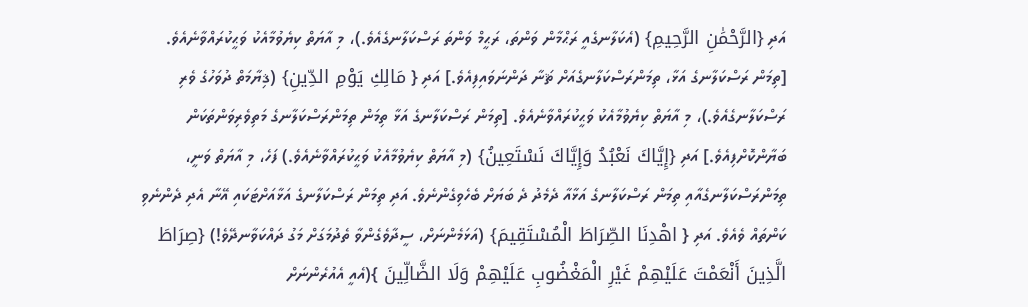އަދި {الرَّحْمَٰنِ الرَّحِيمِ} (އެކަލާނގެއީ ރަޙްމާން ވަންތަ، ރަޙީމް ވަންތަ ރަސްކަލާނގެއެވެ.)، މި އާޔަތް ކިޔެވުމާއެކު ވަޙީކުރައްވާނެއެވެ. [ތިމަން ރަސްކަލާނގެ އަޅާ، ތިމަންރަސްކަލާނގެއަށް ޘަނާ ދަންނަވައިފިއެވެ.] އަދި { مَالِكِ يَوْمِ الدِّينِ} (ޤިޔާމަތް ދުވަހުގެ ވެރި ރަސްކަލާނގެއެވެ.)، މި އާޔަތް ކިޔެވުމާއެކު ވަޙީކުރައްވާނެއެވެ. [ތިމަން ރަސްކަލާނގެ އަޅާ ތިމަން ތިމަންރަސްކަލާނގެ މަތިވެރިވަންތަކަން ބަޔާންކޮށްފިއެވެ.] އަދި {إِيَّاكَ نَعْبُدُ وَإِيَّاكَ نَسْتَعِينُ} (މި އާޔަތް ކިޔެވުމާއެކު ވަޙީކުރައްވާނެއެވެ.) ފަހެ، މި އާޔަތް ވަނީ، ތިމަންރަސްކަލާނގެއާއި ތިމަން ރަސްކަލާނގެ އަޅާއާ ދެމެދު ދެ ބަޔަށް ބެހެވިގެންނެވެ. އަދި ތިމަން ރަސްކަލާނގެ އަޅާއަށްޓަކައި އޭނާ އެދި ދެންނެވި ކަންތައް ވެއެވެ. އަދި { اهْدِنَا الصِّرَاطَ الْمُسْتَقِيمَ} (އަޅަމެންނަށް، ސީދާވެގެންވާ ތެދުމަގަށް މަގު ދައްކަވާނދޭވެ!) {صِرَاطَ الَّذِينَ أَنْعَمْتَ عَلَيْهِمْ غَيْرِ الْمَغْضُوبِ عَلَيْهِمْ وَلَا الضَّالِّينَ }(އެއީ އެއުރެންނަށް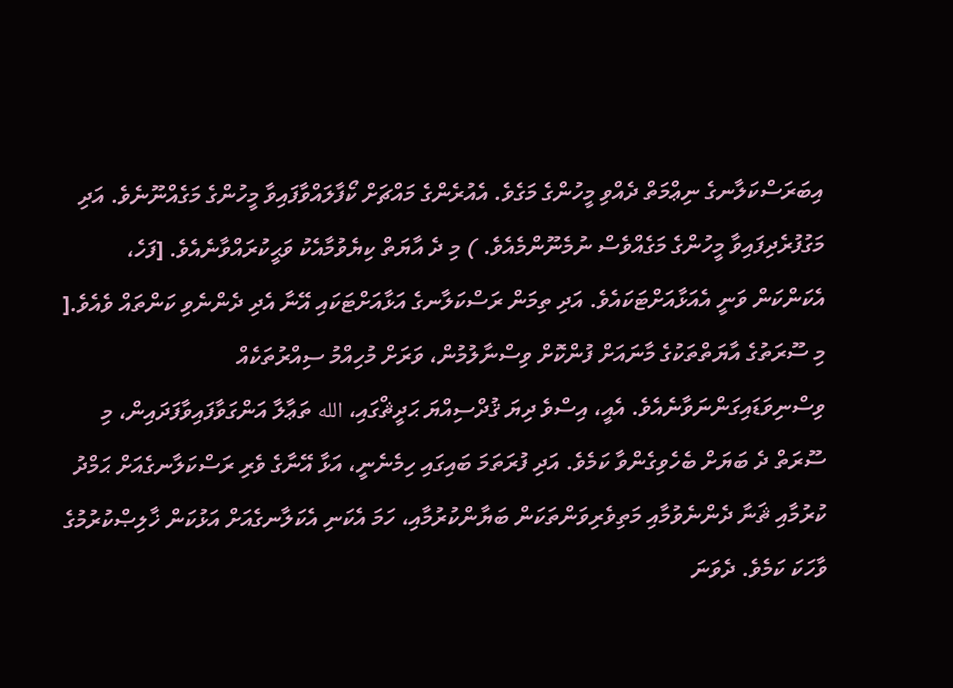އިބަރަސްކަލާނގެ ނިޢްމަތް ދެއްވި މީހުންގެ މަގެވެ. އެއުރެންގެ މައްޗަށް ކޯފާލައްވާފައިވާ މީހުންގެ މަގެއްނޫނެވެ. އަދި މަގުފުރެދިފައިވާ މީހުންގެ މަގެއްވެސް ނުމެނޫންމެއެވެ. ) މި ދެ އާޔަތް ކިޔެވުމާއެކު ވަޙީކުރައްވާނެއެވެ. [ފަހެ، އެކަންކަން ވަނީ އެއަޅާއަށްޓަކައެވެ. އަދި ތިމަން ރަސްކަލާނގެ އަޅާއަށްޓަކައި އޭނާ އެދި ދެންނެވި ކަންތައް ވެއެވެ.[
މި ސޫރަތުގެ އާޔަތްތަކުގެ މާނައަށް ފުންކޮށް ވިސްނާލުމުން، ވަރަށް މުހިއްމު ސިއްރުތަކެއް ވިސްނިވަޑައިގަންނަވާނެއެވެ. އެއީ، އިސްވެ ދިޔަ ޤުދްސިއްޔަ ޙަދީޘްގައި، الله ތަޢާލާ އަންގަވާފައިވާފަދައިން، މި ސޫރަތް ދެ ބަޔަށް ބެހެވިގެންވާ ކަމެވެ. އަދި ފުރަތަމަ ބައިގައި ހިމެނެނީ، އަޅާ އޭނާގެ ވެރި ރަސްކަލާނގެއަށް ޙަމްދު ކުރުމާއި ޘަނާ ދެންނެވުމާއި މަތިވެރިވަންތަކަން ބަޔާންކުރުމާއި، ހަމަ އެކަނި އެކަލާނގެއަށް އަޅުކަން ޚާލިޞްކުރުމުގެ ވާހަކަ ކަމެވެ. ދެވަނަ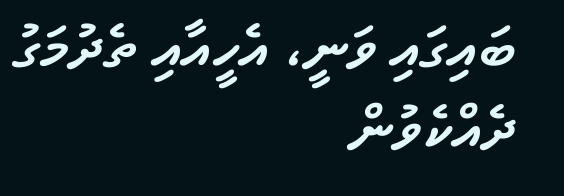ބައިގައި ވަނީ، އެހީއާއި ތެދުމަގު ދެއްކެވުން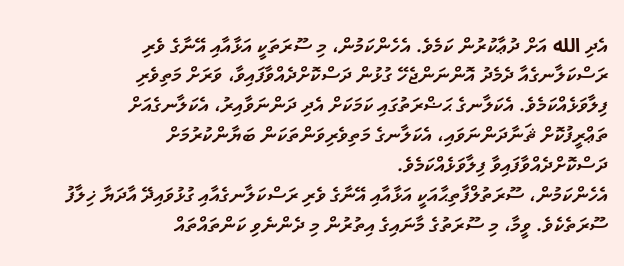އެދި الله އަށް ދުޢާކުރުން ކަމެވެ. އެހެންކަމުން، މި ސޫރަތަކީ އަޅާއާއި އޭނާގެ ވެރި ރަސްކަލާނގެއާ ދެމެދު އޮންނަންޖެހޭ ގުޅުން ދަސްކޮށްދެއްވާފައިވާ، ވަރަށް މަތިވެރި ފިލާވަޅެއްކަމެވެ. އެކަލާނގެ ޙަޟްރަތުގައި ކަމަކަށް އެދި ދަންނަވާއިރު، އެކަލާނގެއަށް ތަޢްރީފުކޮށް ޘަނާދަންނަވައި، އެކަލާނގެ މަތިވެރިވަންތަކަން ބަޔާންކުރުމަށް ދަސްކޮށްދެއްވާފައިވާ ފިލާވަޅެއްކަމެވެ.
އެހެންކަމުން، ސޫރަތުލްފާތިޙާއަކީ އަޅާއާއި އޭނާގެ ވެރި ރަސްކަލާނގެއާއި ގުޅުވައިދޭ އާދަޔާ ޚިލާފު ސޫރަތެކެވެ. ވީމާ، މި ސޫރަތުގެ މާނައިގެ އިތުރުން މި ދެންނެވި ކަންތައްތައް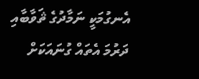އެނގުމަކީ ނަމާދުގެ ޘަވާބާއި ދަރުމަ އެތައް ގުނައަކަށް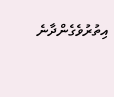އިތުރުވެގެންދާނެ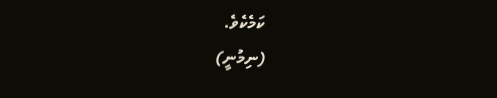ކަމެކެވެ.
(ނިމުނީ)